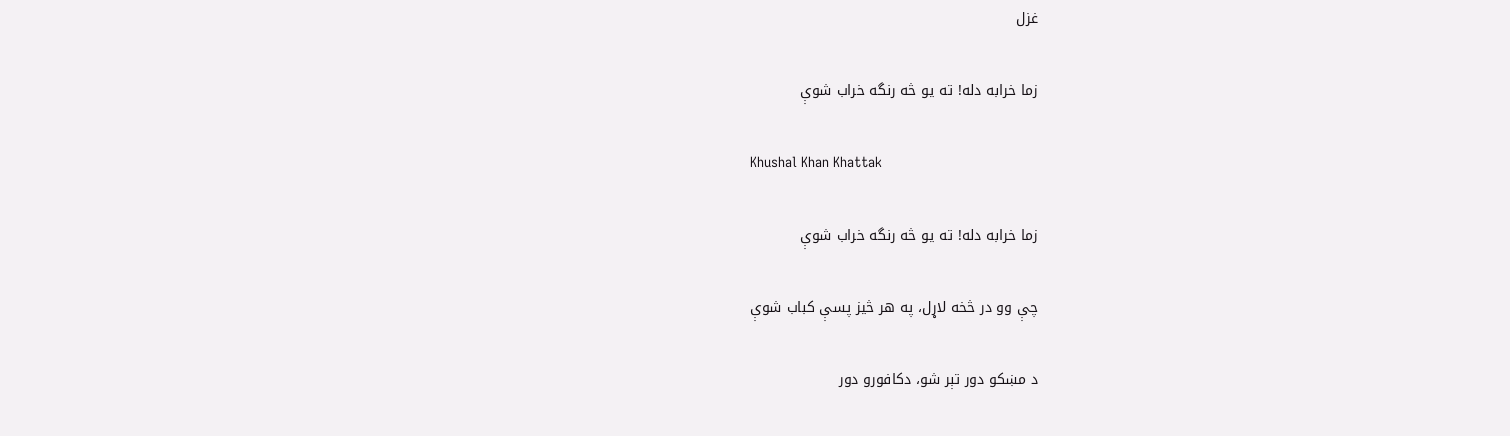غزل

زما خرابه دله! ته يو څه رنگه خراب شوې

Khushal Khan Khattak

زما خرابه دله! ته يو څه رنگه خراب شوې

چې وو در څخه لاړل، په هر څيز پسې کباب شوې

د مښکو دور تېر شو، دکافورو دور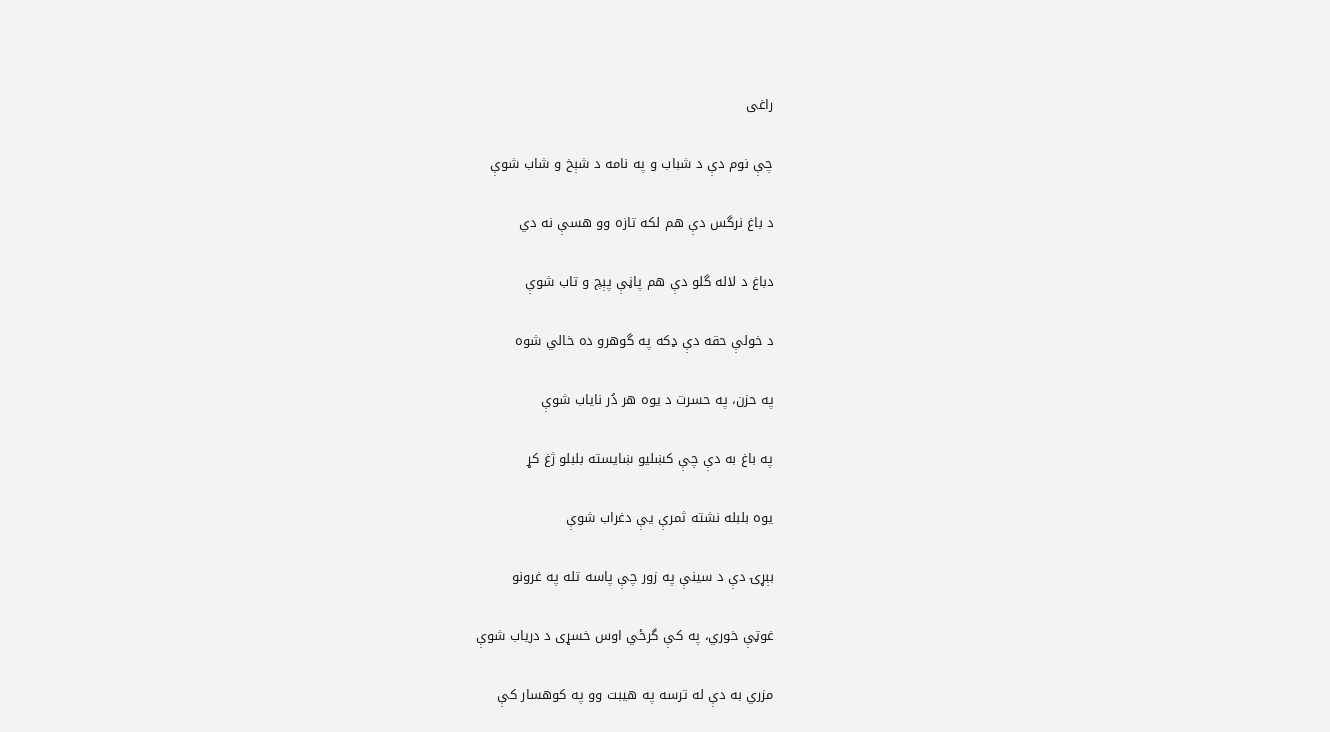راغی

چې نوم دې د شباب و په نامه د شېخ و شاب شوې

د باغ نرگس دې هم لکه تازه وو هسې نه دي

دباغ د لاله گلو دې هم پاڼې پېچ و تاب شوې

د خولې حقه دې ډکه په گوهرو ده خالي شوه

په حزن، په حسرت د يوه هر دُر ناياب شوې

په باغ به دې چې کښليو ښايسته بلبلو ژغ کړ

يوه بلبله نشته ثمرې يې دغراب شوې

بېړۍ دې د سينې په زور چې پاسه تله په غرونو

غوټې خوري، په کې گرځي اوس خسړی د درياب شوې

مزري به دې له ترسه په هيبت وو په کوهسار کې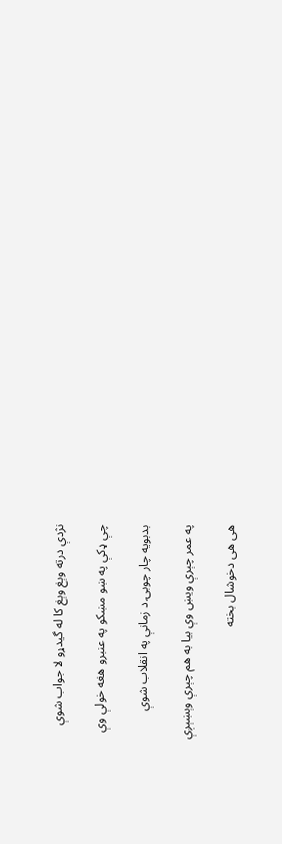نژدې درته وېغ وېغ کا له گيدړو لا جواب شوې

چې ډکې په ښو مښکو په عنبرو هغه خولې وې

بدبويه چار چوبۍ د زمانې په انقلاب شوې

په عمر چېرې ويښ وې بيا به هم چېرې وېښېږې

هی هی دخوشال بخته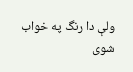ولې دا رنگ په خواب شوی